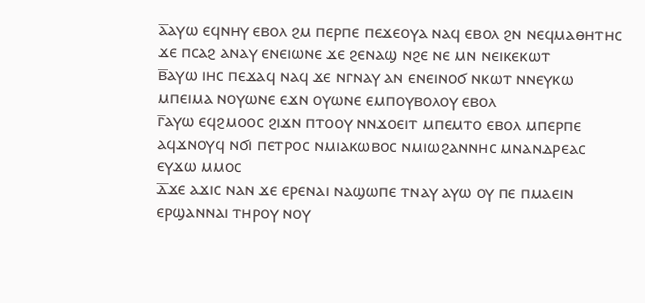ⲁ̅ⲁⲩⲱ ⲉϥⲛⲏⲩ ⲉⲃⲟⲗ ϩⲙ ⲡⲉⲣⲡⲉ ⲡⲉϫⲉⲟⲩⲁ ⲛⲁϥ ⲉⲃⲟⲗ ϩⲛ ⲛⲉϥⲙⲁⲑⲏⲧⲏⲥ ϫⲉ ⲡⲥⲁϩ ⲁⲛⲁⲩ ⲉⲛⲉⲓⲱⲛⲉ ϫⲉ ϩⲉⲛⲁϣ ⲛϩⲉ ⲛⲉ ⲙⲛ ⲛⲉⲓⲕⲉⲕⲱⲧ
ⲃ̅ⲁⲩⲱ ⲓⲏⲥ ⲡⲉϫⲁϥ ⲛⲁϥ ϫⲉ ⲛⲅⲛⲁⲩ ⲁⲛ ⲉⲛⲉⲓⲛⲟϭ ⲛⲕⲱⲧ ⲛⲛⲉⲩⲕⲱ ⲙⲡⲉⲓⲙⲁ ⲛⲟⲩⲱⲛⲉ ⲉϫⲛ ⲟⲩⲱⲛⲉ ⲉⲙⲡⲟⲩⲃⲟⲗⲟⲩ ⲉⲃⲟⲗ
ⲅ̅ⲁⲩⲱ ⲉϥϩⲙⲟⲟⲥ ϩⲓϫⲛ ⲡⲧⲟⲟⲩ ⲛⲛϫⲟⲉⲓⲧ ⲙⲡⲉⲙⲧⲟ ⲉⲃⲟⲗ ⲙⲡⲉⲣⲡⲉ ⲁϥϫⲛⲟⲩϥ ⲛϭⲓ ⲡⲉⲧⲣⲟⲥ ⲛⲙⲓⲁⲕⲱⲃⲟⲥ ⲛⲙⲓⲱϩⲁⲛⲛⲏⲥ ⲙⲛⲁⲛⲇⲣⲉⲁⲥ ⲉⲩϫⲱ ⲙⲙⲟⲥ
ⲇ̅ϫⲉ ⲁϫⲓⲥ ⲛⲁⲛ ϫⲉ ⲉⲣⲉⲛⲁⲓ ⲛⲁϣⲱⲡⲉ ⲧⲛⲁⲩ ⲁⲩⲱ ⲟⲩ ⲡⲉ ⲡⲙⲁⲉⲓⲛ ⲉⲣϣⲁⲛⲛⲁⲓ ⲧⲏⲣⲟⲩ ⲛⲟⲩ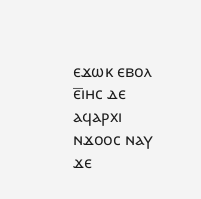ⲉϫⲱⲕ ⲉⲃⲟⲗ
ⲉ̅ⲓⲏⲥ ⲇⲉ ⲁϥⲁⲣⲭⲓ ⲛϫⲟⲟⲥ ⲛⲁⲩ ϫⲉ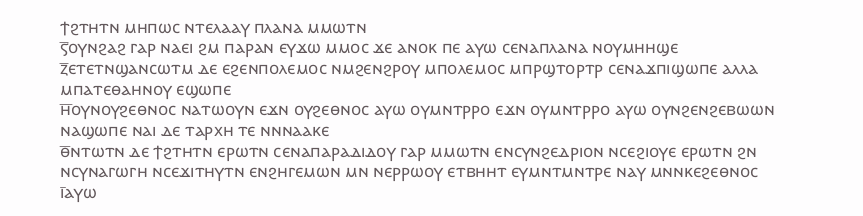ϯϩⲧⲏⲧⲛ ⲙⲏⲡⲱⲥ ⲛⲧⲉⲗⲁⲁⲩ ⲡⲗⲁⲛⲁ ⲙⲙⲱⲧⲛ
ⲋ̅ⲟⲩⲛϩⲁϩ ⲅⲁⲣ ⲛⲁⲉⲓ ϩⲙ ⲡⲁⲣⲁⲛ ⲉⲩϫⲱ ⲙⲙⲟⲥ ϫⲉ ⲁⲛⲟⲕ ⲡⲉ ⲁⲩⲱ ⲥⲉⲛⲁⲡⲗⲁⲛⲁ ⲛⲟⲩⲙⲏⲏϣⲉ
ⲍ̅ⲉⲧⲉⲧⲛϣⲁⲛⲥⲱⲧⲙ ⲇⲉ ⲉϩⲉⲛⲡⲟⲗⲉⲙⲟⲥ ⲛⲙϩⲉⲛϩⲣⲟⲩ ⲙⲡⲟⲗⲉⲙⲟⲥ ⲙⲡⲣϣⲧⲟⲣⲧⲣ ⲥⲉⲛⲁϫⲡⲓϣⲱⲡⲉ ⲁⲗⲗⲁ ⲙⲡⲁⲧⲉⲑⲁⲏⲛⲟⲩ ⲉϣⲱⲡⲉ
ⲏ̅ⲟⲩⲛⲟⲩϩⲉⲑⲛⲟⲥ ⲛⲁⲧⲱⲟⲩⲛ ⲉϫⲛ ⲟⲩϩⲉⲑⲛⲟⲥ ⲁⲩⲱ ⲟⲩⲙⲛⲧⲣⲣⲟ ⲉϫⲛ ⲟⲩⲙⲛⲧⲣⲣⲟ ⲁⲩⲱ ⲟⲩⲛϩⲉⲛϩⲉⲃⲱⲱⲛ ⲛⲁϣⲱⲡⲉ ⲛⲁⲓ ⲇⲉ ⲧⲁⲣⲭⲏ ⲧⲉ ⲛⲛⲛⲁⲁⲕⲉ
ⲑ̅ⲛⲧⲱⲧⲛ ⲇⲉ ϯϩⲧⲏⲧⲛ ⲉⲣⲱⲧⲛ ⲥⲉⲛⲁⲡⲁⲣⲁⲇⲓⲇⲟⲩ ⲅⲁⲣ ⲙⲙⲱⲧⲛ ⲉⲛⲥⲩⲛϩⲉⲇⲣⲓⲟⲛ ⲛⲥⲉϩⲓⲟⲩⲉ ⲉⲣⲱⲧⲛ ϩⲛ ⲛⲥⲩⲛⲁⲅⲱⲅⲏ ⲛⲥⲉϫⲓⲧⲏⲩⲧⲛ ⲉⲛϩⲏⲅⲉⲙⲱⲛ ⲙⲛ ⲛⲉⲣⲣⲱⲟⲩ ⲉⲧⲃⲏⲏⲧ ⲉⲩⲙⲛⲧⲙⲛⲧⲣⲉ ⲛⲁⲩ ⲙⲛⲛⲕⲉϩⲉⲑⲛⲟⲥ
ⲓ̅ⲁⲩⲱ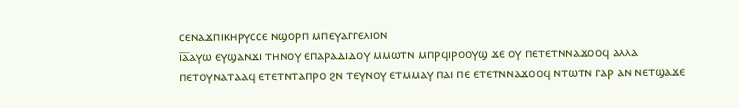ⲥⲉⲛⲁϫⲡⲓⲕⲏⲣⲩⲥⲥⲉ ⲛϣⲟⲣⲡ ⲙⲡⲉⲩⲁⲅⲅⲉⲗⲓⲟⲛ
ⲓ̅ⲁ̅ⲁⲩⲱ ⲉⲩϣⲁⲛϫⲓ ⲧⲏⲛⲟⲩ ⲉⲡⲁⲣⲁⲇⲓⲇⲟⲩ ⲙⲙⲱⲧⲛ ⲙⲡⲣϥⲓⲣⲟⲟⲩϣ ϫⲉ ⲟⲩ ⲡⲉⲧⲉⲧⲛⲛⲁϫⲟⲟϥ ⲁⲗⲗⲁ ⲡⲉⲧⲟⲩⲛⲁⲧⲁⲁϥ ⲉⲧⲉⲧⲛⲧⲁⲡⲣⲟ ϩⲛ ⲧⲉⲩⲛⲟⲩ ⲉⲧⲙⲙⲁⲩ ⲡⲁⲓ ⲡⲉ ⲉⲧⲉⲧⲛⲛⲁϫⲟⲟϥ ⲛⲧⲱⲧⲛ ⲅⲁⲣ ⲁⲛ ⲛⲉⲧϣⲁϫⲉ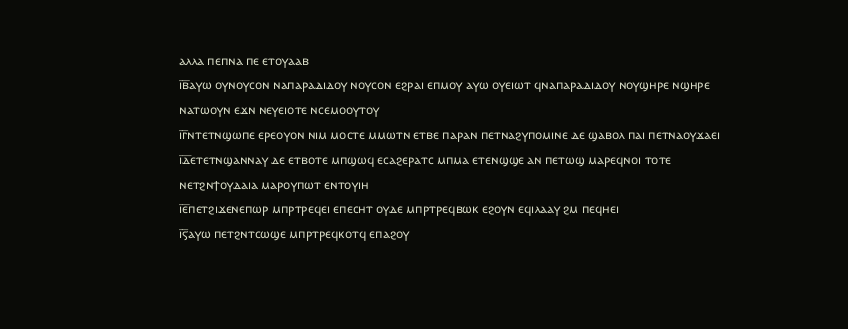ⲁⲗⲗⲁ ⲡⲉⲡⲛⲁ ⲡⲉ ⲉⲧⲟⲩⲁⲁⲃ
ⲓ̅ⲃ̅ⲁⲩⲱ ⲟⲩⲛⲟⲩⲥⲟⲛ ⲛⲁⲡⲁⲣⲁⲇⲓⲇⲟⲩ ⲛⲟⲩⲥⲟⲛ ⲉϩⲣⲁⲓ ⲉⲡⲙⲟⲩ ⲁⲩⲱ ⲟⲩⲉⲓⲱⲧ ϥⲛⲁⲡⲁⲣⲁⲇⲓⲇⲟⲩ ⲛⲟⲩϣⲏⲣⲉ ⲛϣⲏⲣⲉ ⲛⲁⲧⲱⲟⲩⲛ ⲉϫⲛ ⲛⲉⲩⲉⲓⲟⲧⲉ ⲛⲥⲉⲙⲟⲟⲩⲧⲟⲩ
ⲓ̅ⲅ̅ⲛⲧⲉⲧⲛϣⲱⲡⲉ ⲉⲣⲉⲟⲩⲟⲛ ⲛⲓⲙ ⲙⲟⲥⲧⲉ ⲙⲙⲱⲧⲛ ⲉⲧⲃⲉ ⲡⲁⲣⲁⲛ ⲡⲉⲧⲛⲁϩⲩⲡⲟⲙⲓⲛⲉ ⲇⲉ ϣⲁⲃⲟⲗ ⲡⲁⲓ ⲡⲉⲧⲛⲁⲟⲩϫⲁⲉⲓ
ⲓ̅ⲇ̅ⲉⲧⲉⲧⲛϣⲁⲛⲛⲁⲩ ⲇⲉ ⲉⲧⲃⲟⲧⲉ ⲙⲡϣⲱϥ ⲉⲥⲁϩⲉⲣⲁⲧⲥ ⲙⲡⲙⲁ ⲉⲧⲉⲛϣϣⲉ ⲁⲛ ⲡⲉⲧⲱϣ ⲙⲁⲣⲉϥⲛⲟⲓ ⲧⲟⲧⲉ ⲛⲉⲧϩⲛϯⲟⲩⲇⲁⲓⲁ ⲙⲁⲣⲟⲩⲡⲱⲧ ⲉⲛⲧⲟⲩⲓⲏ
ⲓ̅ⲉ̅ⲡⲉⲧϩⲓϫⲉⲛⲉⲡⲱⲣ ⲙⲡⲣⲧⲣⲉϥⲉⲓ ⲉⲡⲉⲥⲏⲧ ⲟⲩⲇⲉ ⲙⲡⲣⲧⲣⲉϥⲃⲱⲕ ⲉϩⲟⲩⲛ ⲉϥⲓⲗⲁⲁⲩ ϩⲙ ⲡⲉϥⲏⲉⲓ
ⲓ̅ⲋ̅ⲁⲩⲱ ⲡⲉⲧϩⲛⲧⲥⲱϣⲉ ⲙⲡⲣⲧⲣⲉϥⲕⲟⲧϥ ⲉⲡⲁϩⲟⲩ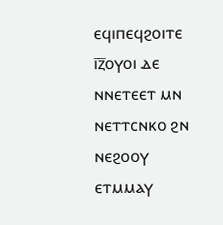ⲉϥⲓⲡⲉϥϩⲟⲓⲧⲉ
ⲓ̅ⲍ̅ⲟⲩⲟⲓ ⲇⲉ ⲛⲛⲉⲧⲉⲉⲧ ⲙⲛ ⲛⲉⲧⲧⲥⲛⲕⲟ ϩⲛ ⲛⲉϩⲟⲟⲩ ⲉⲧⲙⲙⲁⲩ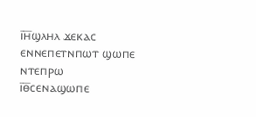ⲓ̅ⲏ̅ϣⲗⲏⲗ ϫⲉⲕⲁⲥ ⲉⲛⲛⲉⲡⲉⲧⲛⲡⲱⲧ ϣⲱⲡⲉ ⲛⲧⲉⲡⲣⲱ
ⲓ̅ⲑ̅ⲥⲉⲛⲁϣⲱⲡⲉ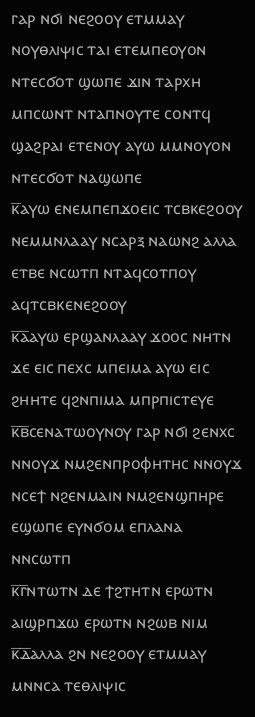ⲅⲁⲣ ⲛϭⲓ ⲛⲉϩⲟⲟⲩ ⲉⲧⲙⲙⲁⲩ ⲛⲟⲩⲑⲗⲓⲯⲓⲥ ⲧⲁⲓ ⲉⲧⲉⲙⲡⲉⲟⲩⲟⲛ ⲛⲧⲉⲥϭⲟⲧ ϣⲱⲡⲉ ϫⲓⲛ ⲧⲁⲣⲭⲏ ⲙⲡⲥⲱⲛⲧ ⲛⲧⲁⲡⲛⲟⲩⲧⲉ ⲥⲟⲛⲧϥ ϣⲁϩⲣⲁⲓ ⲉⲧⲉⲛⲟⲩ ⲁⲩⲱ ⲙⲙⲛⲟⲩⲟⲛ ⲛⲧⲉⲥϭⲟⲧ ⲛⲁϣⲱⲡⲉ
ⲕ̅ⲁⲩⲱ ⲉⲛⲉⲙⲡⲉⲡϫⲟⲉⲓⲥ ⲧⲥⲃⲕⲉϩⲟⲟⲩ ⲛⲉⲙⲙⲛⲗⲁⲁⲩ ⲛⲥⲁⲣⲝ ⲛⲁⲱⲛϩ ⲁⲗⲗⲁ ⲉⲧⲃⲉ ⲛⲥⲱⲧⲡ ⲛⲧⲁϥⲥⲟⲧⲡⲟⲩ ⲁϥⲧⲥⲃⲕⲉⲛⲉϩⲟⲟⲩ
ⲕ̅ⲁ̅ⲁⲩⲱ ⲉⲣϣⲁⲛⲗⲁⲁⲩ ϫⲟⲟⲥ ⲛⲏⲧⲛ ϫⲉ ⲉⲓⲥ ⲡⲉⲭⲥ ⲙⲡⲉⲓⲙⲁ ⲁⲩⲱ ⲉⲓⲥ ϩⲏⲏⲧⲉ ϥϩⲛⲡⲓⲙⲁ ⲙⲡⲣⲡⲓⲥⲧⲉⲩⲉ
ⲕ̅ⲃ̅ⲥⲉⲛⲁⲧⲱⲟⲩⲛⲟⲩ ⲅⲁⲣ ⲛϭⲓ ϩⲉⲛⲭⲥ ⲛⲛⲟⲩϫ ⲛⲙϩⲉⲛⲡⲣⲟⲫⲏⲧⲏⲥ ⲛⲛⲟⲩϫ ⲛⲥⲉϯ ⲛϩⲉⲛⲙⲁⲓⲛ ⲛⲙϩⲉⲛϣⲡⲏⲣⲉ ⲉϣⲱⲡⲉ ⲉⲩⲛϭⲟⲙ ⲉⲡⲗⲁⲛⲁ ⲛⲛⲥⲱⲧⲡ
ⲕ̅ⲅ̅ⲛⲧⲱⲧⲛ ⲇⲉ ϯϩⲧⲏⲧⲛ ⲉⲣⲱⲧⲛ ⲁⲓϣⲣⲡϫⲱ ⲉⲣⲱⲧⲛ ⲛϩⲱⲃ ⲛⲓⲙ
ⲕ̅ⲇ̅ⲁⲗⲗⲁ ϩⲛ ⲛⲉϩⲟⲟⲩ ⲉⲧⲙⲙⲁⲩ ⲙⲛⲛⲥⲁ ⲧⲉⲑⲗⲓⲯⲓⲥ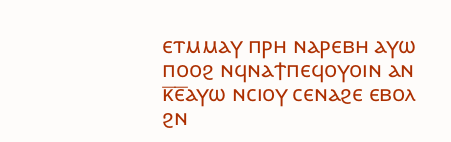ⲉⲧⲙⲙⲁⲩ ⲡⲣⲏ ⲛⲁⲣⲉⲃⲏ ⲁⲩⲱ ⲡⲟⲟϩ ⲛϥⲛⲁϯⲡⲉϥⲟⲩⲟⲓⲛ ⲁⲛ
ⲕ̅ⲉ̅ⲁⲩⲱ ⲛⲥⲓⲟⲩ ⲥⲉⲛⲁϩⲉ ⲉⲃⲟⲗ ϩⲛ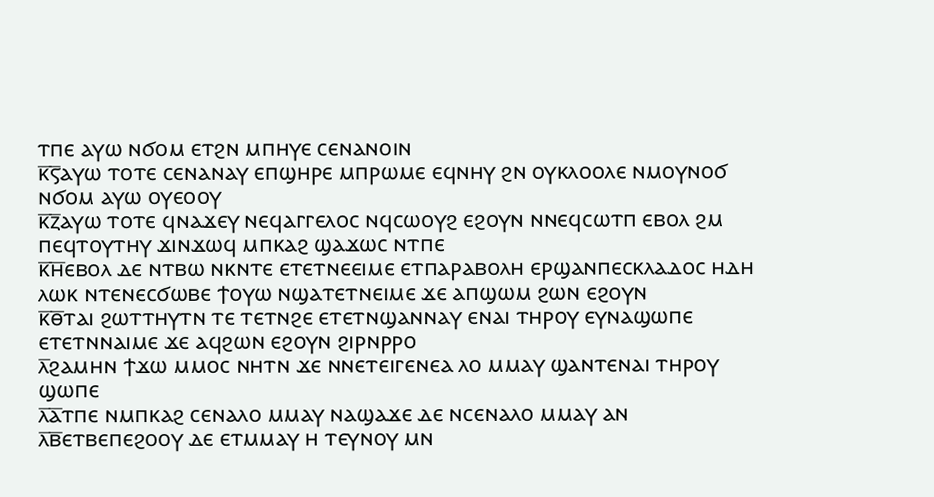ⲧⲡⲉ ⲁⲩⲱ ⲛϭⲟⲙ ⲉⲧϩⲛ ⲙⲡⲏⲩⲉ ⲥⲉⲛⲁⲛⲟⲓⲛ
ⲕ̅ⲋ̅ⲁⲩⲱ ⲧⲟⲧⲉ ⲥⲉⲛⲁⲛⲁⲩ ⲉⲡϣⲏⲣⲉ ⲙⲡⲣⲱⲙⲉ ⲉϥⲛⲏⲩ ϩⲛ ⲟⲩⲕⲗⲟⲟⲗⲉ ⲛⲙⲟⲩⲛⲟϭ ⲛϭⲟⲙ ⲁⲩⲱ ⲟⲩⲉⲟⲟⲩ
ⲕ̅ⲍ̅ⲁⲩⲱ ⲧⲟⲧⲉ ϥⲛⲁϫⲉⲩ ⲛⲉϥⲁⲅⲅⲉⲗⲟⲥ ⲛϥⲥⲱⲟⲩϩ ⲉϩⲟⲩⲛ ⲛⲛⲉϥⲥⲱⲧⲡ ⲉⲃⲟⲗ ϩⲙ ⲡⲉϥⲧⲟⲩⲧⲏⲩ ϫⲓⲛϫⲱϥ ⲙⲡⲕⲁϩ ϣⲁϫⲱⲥ ⲛⲧⲡⲉ
ⲕ̅ⲏ̅ⲉⲃⲟⲗ ⲇⲉ ⲛⲧⲃⲱ ⲛⲕⲛⲧⲉ ⲉⲧⲉⲧⲛⲉⲉⲓⲙⲉ ⲉⲧⲡⲁⲣⲁⲃⲟⲗⲏ ⲉⲣϣⲁⲛⲡⲉⲥⲕⲗⲁⲇⲟⲥ ⲏⲇⲏ ⲗⲱⲕ ⲛⲧⲉⲛⲉⲥϭⲱⲃⲉ ϯⲟⲩⲱ ⲛϣⲁⲧⲉⲧⲛⲉⲓⲙⲉ ϫⲉ ⲁⲡϣⲱⲙ ϩⲱⲛ ⲉϩⲟⲩⲛ
ⲕ̅ⲑ̅ⲧⲁⲓ ϩⲱⲧⲧⲏⲩⲧⲛ ⲧⲉ ⲧⲉⲧⲛϩⲉ ⲉⲧⲉⲧⲛϣⲁⲛⲛⲁⲩ ⲉⲛⲁⲓ ⲧⲏⲣⲟⲩ ⲉⲩⲛⲁϣⲱⲡⲉ ⲉⲧⲉⲧⲛⲛⲁⲓⲙⲉ ϫⲉ ⲁϥϩⲱⲛ ⲉϩⲟⲩⲛ ϩⲓⲣⲛⲣⲣⲟ
ⲗ̅ϩⲁⲙⲏⲛ ϯϫⲱ ⲙⲙⲟⲥ ⲛⲏⲧⲛ ϫⲉ ⲛⲛⲉⲧⲉⲓⲅⲉⲛⲉⲁ ⲗⲟ ⲙⲙⲁⲩ ϣⲁⲛⲧⲉⲛⲁⲓ ⲧⲏⲣⲟⲩ ϣⲱⲡⲉ
ⲗ̅ⲁ̅ⲧⲡⲉ ⲛⲙⲡⲕⲁϩ ⲥⲉⲛⲁⲗⲟ ⲙⲙⲁⲩ ⲛⲁϣⲁϫⲉ ⲇⲉ ⲛⲥⲉⲛⲁⲗⲟ ⲙⲙⲁⲩ ⲁⲛ
ⲗ̅ⲃ̅ⲉⲧⲃⲉⲡⲉϩⲟⲟⲩ ⲇⲉ ⲉⲧⲙⲙⲁⲩ ⲏ ⲧⲉⲩⲛⲟⲩ ⲙⲛ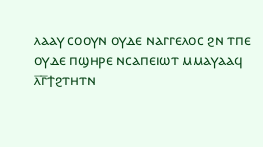ⲗⲁⲁⲩ ⲥⲟⲟⲩⲛ ⲟⲩⲇⲉ ⲛⲁⲅⲅⲉⲗⲟⲥ ϩⲛ ⲧⲡⲉ ⲟⲩⲇⲉ ⲡϣⲏⲣⲉ ⲛⲥⲁⲡⲉⲓⲱⲧ ⲙⲙⲁⲩⲁⲁϥ
ⲗ̅ⲅ̅ϯϩⲧⲏⲧⲛ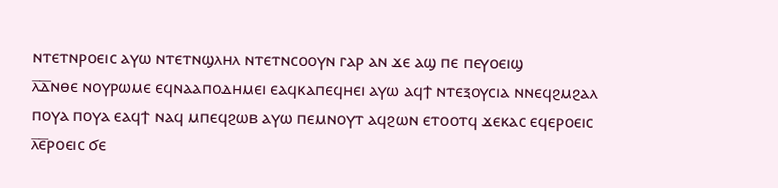ⲛⲧⲉⲧⲛⲣⲟⲉⲓⲥ ⲁⲩⲱ ⲛⲧⲉⲧⲛϣⲗⲏⲗ ⲛⲧⲉⲧⲛⲥⲟⲟⲩⲛ ⲅⲁⲣ ⲁⲛ ϫⲉ ⲁϣ ⲡⲉ ⲡⲉⲩⲟⲉⲓϣ
ⲗ̅ⲇ̅ⲛⲑⲉ ⲛⲟⲩⲣⲱⲙⲉ ⲉϥⲛⲁⲁⲡⲟⲇⲏⲙⲉⲓ ⲉⲁϥⲕⲁⲡⲉϥⲏⲉⲓ ⲁⲩⲱ ⲁϥϯ ⲛⲧⲉⲝⲟⲩⲥⲓⲁ ⲛⲛⲉϥϩⲙϩⲁⲗ ⲡⲟⲩⲁ ⲡⲟⲩⲁ ⲉⲁϥϯ ⲛⲁϥ ⲙⲡⲉϥϩⲱⲃ ⲁⲩⲱ ⲡⲉⲙⲛⲟⲩⲧ ⲁϥϩⲱⲛ ⲉⲧⲟⲟⲧϥ ϫⲉⲕⲁⲥ ⲉϥⲉⲣⲟⲉⲓⲥ
ⲗ̅ⲉ̅ⲣⲟⲉⲓⲥ ϭⲉ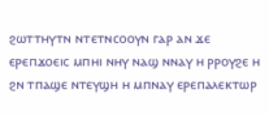ϩⲱⲧⲧⲏⲩⲧⲛ ⲛⲧⲉⲧⲛⲥⲟⲟⲩⲛ ⲅⲁⲣ ⲁⲛ ϫⲉ ⲉⲣⲉⲡϫⲟⲉⲓⲥ ⲙⲡⲏⲓ ⲛⲏⲩ ⲛⲁϣ ⲛⲛⲁⲩ ⲏ ⲣⲣⲟⲩϩⲉ ⲏ ϩⲛ ⲧⲡⲁϣⲉ ⲛⲧⲉⲩϣⲏ ⲏ ⲙⲡⲛⲁⲩ ⲉⲣⲉⲡⲁⲗⲉⲕⲧⲱⲣ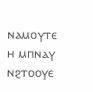ⲛⲁⲙⲟⲩⲧⲉ ⲏ ⲙⲡⲛⲁⲩ ⲛϩⲧⲟⲟⲩⲉ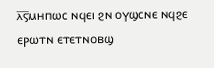ⲗ̅ⲋ̅ⲙⲏⲡⲱⲥ ⲛϥⲉⲓ ϩⲛ ⲟⲩϣⲥⲛⲉ ⲛϥϩⲉ ⲉⲣⲱⲧⲛ ⲉⲧⲉⲧⲛⲟⲃϣ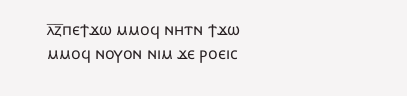ⲗ̅ⲍ̅ⲡⲉϯϫⲱ ⲙⲙⲟϥ ⲛⲏⲧⲛ ϯϫⲱ ⲙⲙⲟϥ ⲛⲟⲩⲟⲛ ⲛⲓⲙ ϫⲉ ⲣⲟⲉⲓⲥ